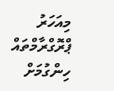މިއަހަރު ޕްރޮގްރާމްތައް ހިންގުމަށް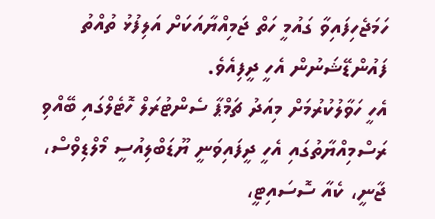ހަމަޖެހިފައިވާ ގައުމީ ހަތް ޖަމިއްޔާއަކަށް އަލިފުޅު ތުއްތު ފައުންޑޭޝަނުން އެހީ ދީފިއެވެ.
އެހީ ހަވާލުކުރުމަށް މިއަދު ޗަމްޕާ ސެންޓުރަލް ހޮޓެލްގައި ބޭއްވި ރަސްމިއްޔާތުގައި އެހީ ދީފައިވަނީ ޔޫޑަބްލިއުސީ މޯލްޑިވްސް، ޖާނީ، ކެއާ ސޮސައިޓީ،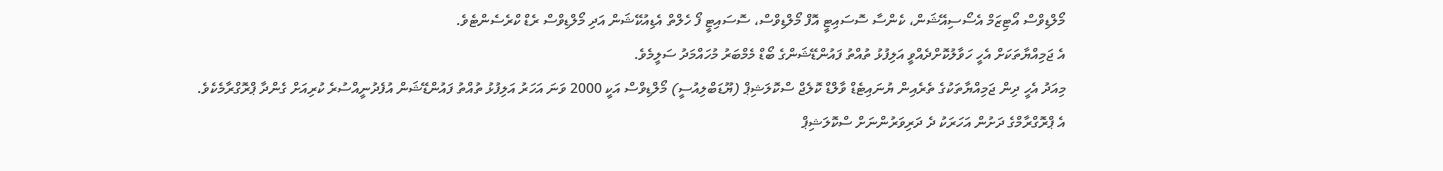މޯލްޑިވްސް އޯޓިޒަމް އެސޯސިއޭޝަން، ކެންސާ ސޮސައިޓީ އޮފް މޯލްޑިވްސް، ސޮސައިޓީ ފޯ ހެލްތް އެޑިއުކޭޝަން އަދި މޯލްޑިވްސް ރެޑް ކްރެސެންޓެވެ.
އެ ޖަމިއްޔާތަކަށް އެހީ ހަވާލުކޮށްދެއްވީ އަލިފުޅު ތުއްތު ފައުންޑޭޝަންގެ ބޯޑް މެމްބަރު މުހައްމަދު ސަލީމެވެ.
މިއަދު އެހީ ދިން ޖަމިއްޔާތަކުގެ ތެރެއިން ޔުނައިޓެޑް ވާލްޑް ކޮލެޖް ސްކޮލަޝިޕް (ޔޫޑަބްލިއުސީ) މޯލްޑިވްސް އަކީ 2000 ވަނަ އަހަރު އަލިފުޅު ތުއްތު ފައުންޑޭޝަން އުފެދުނީއްސުރެ ކުރިއަށް ގެންދާ ޕްރޮގްރާމެކެވެ.
އެ ޕްރޮގްރާމްގެ ދަށުން އަހަރަކު ދެ ދަރިވަރުންނަށް ސްކޮލަޝިޕް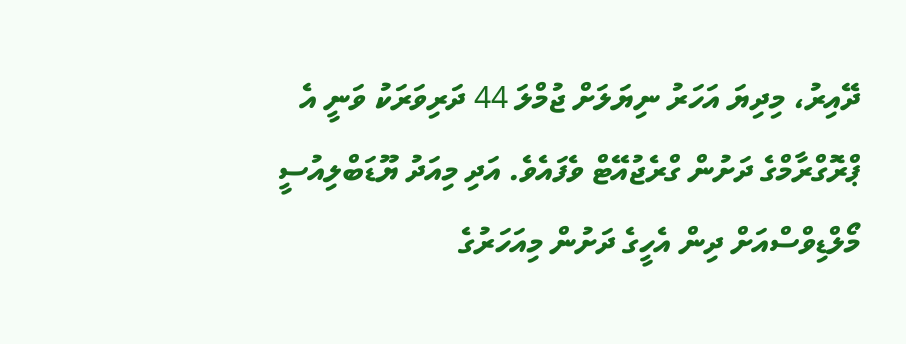ދޭއިރު، މިދިޔަ އަހަރު ނިޔަލަށް ޖުމްލަ 44 ދަރިވަރަކު ވަނީ އެ ޕްރޮގްރާމްގެ ދަށުން ގްރެޖުއޭޓް ވެފައެވެ. އަދި މިއަދު ޔޫޑަބްލިއުސީ މޯލްޑިވްސްއަށް ދިން އެހީގެ ދަށުން މިއަހަރުގެ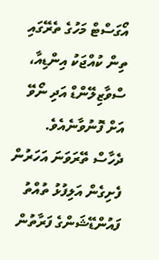އޯގަސްޓް މަހުގެ ތެރޭގައި ތިން ކުއްޖަކު އިންޑިއާ، ސްވާޒިލޭންޑް އަދި ނޯވޭ އަށް ފޮނުވާނެއެވެ.
ދެހާސް ތޭރަވަނަ އަހަރުން ފެށިގެން އަލިފުޅު ތުއްތު ފައުންޑޭޝަންގެ ފަރާތުން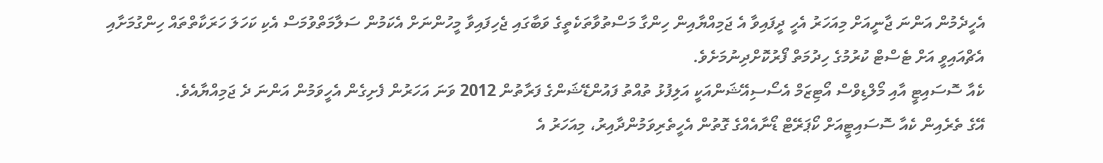އެހީދެމުން އަންނަ ޖާނީއަށް މިއަހަރު އެހީ ދީފައިވާ އެ ޖަމިއްޔާއިން ހިންގާ މަސްތުވާތަކެތީގެ ވަބާގައި ޖެހިފައިވާ މީހުންނަށް އެކަމުން ސަލާމަތްވުމަސް އެކި ކަހަލަ ހަރަކާތްތައް ހިންގުމަށާއި އެޗްއައިވީ އަށް ޓެސްޓް ކުރުމުގެ ހިދުމަތް ފޯރުކޮށްދިނުމަށެވެ.
ކެއާ ސޮސައިޓީ އާއި މޯލްޑިވްސް އޯޓިޒަމް އެސޯސިއޭޝަންއަކީ އަލިފުޅު ތުއްތު ފައުންޑޭޝަންގެ ފަރާތުން 2012 ވަނަ އަހަރުން ފެށިގެން އެހީވަމުން އަންނަ ދެ ޖަމިއްޔާއެވެ.
އޭގެ ތެރެއިން ކެއާ ސޮސައިޓީއަށް ކޯޕަރޭޓް ޑޯނާއެއްގެ ގޮތުން އެހީތެރިވަމުންދާއިރު، މިއަހަރު އެ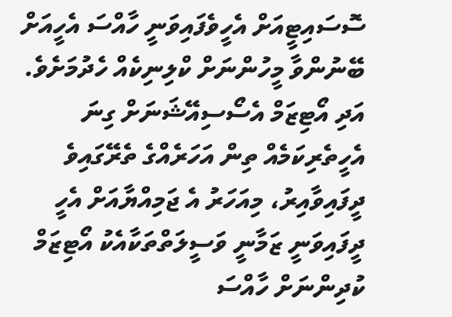ސޮސައިޓީއަށް އެހީވެފައިވަނީ ހާއްސަ އެހީއަށް ބޭނުންވާ މީހުންނަށް ކްލިނިކެއް ހެދުމަށެވެ.
އަދި އޯޓިޒަމް އެސޯސިއޭޝަނަށް ގިނަ އެހީތެރިކަމެއް ތިން އަހަރެއްގެ ތެރޭގައިވެ ދީފައިވާއިރު، މިއަހަރު އެ ޖަމިއްޔާއަށް އެހީ ދީފައިވަނީ ޒަމާނީ ވަސީލަތްތަކާއެކު އޯޓިޒަމް ކުދިންނަށް ހާއްސަ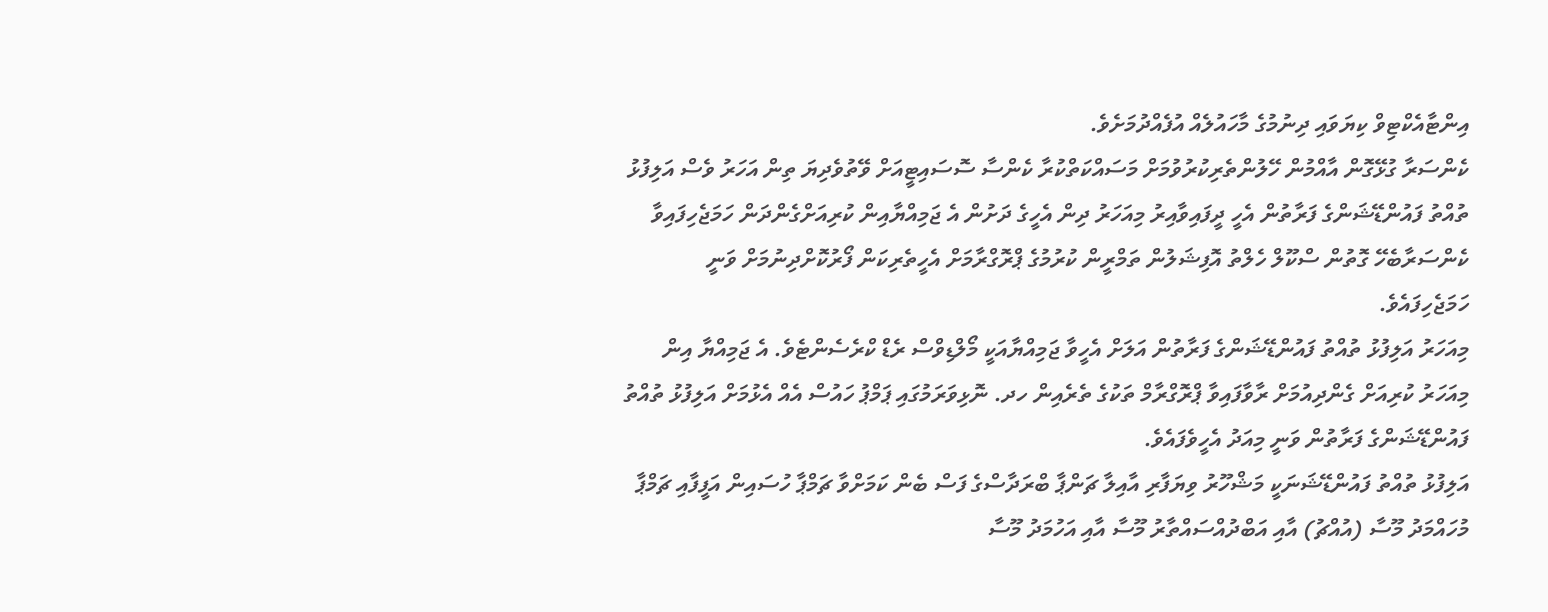އިންޓާއެކްޓިވް ކިޔަވައި ދިނުމުގެ މާހައުލެއް އުފެއްދުމަށެވެ.
ކެންސަރާ ގުޅޭގޮން އާއްމުން ހޭލުންތެރިކުރުވުމަށް މަސައްކަތްކުރާ ކެންސާ ސޮސައިޓީއަށް ވޭތުވެދިޔަ ތިން އަހަރު ވެސް އަލިފުޅު ތުއްތު ފައުންޑޭޝަންގެ ފަރާތުން އެހީ ދީފައިވާއިރު މިއަހަރު ދިން އެހީގެ ދަށުން އެ ޖަމިއްޔާއިން ކުރިއަށްގެންދަން ހަމަޖެހިފައިވާ ކެންސަރާބެހޭ ގޮތުން ސްކޫލް ހެލްތު އޮފިޝަލުން ތަމްރީން ކުރުމުގެ ޕްރޮގްރާމަށް އެހީތެރިކަން ފޯރުކޮށްދިނުމަށް ވަނީ ހަމަޖެހިފައެވެ.
މިއަހަރު އަލިފުޅު ތުއްތު ފައުންޑޭޝަންގެ ފަރާތުން އަލަށް އެހީވާ ޖަމިއްޔާއަކީ މޯލްޑިވްސް ރެޑް ކްރެސެންޓެވެ. އެ ޖަމިއްޔާ އިން މިއަހަރު ކުރިއަށް ގެންދިއުމަށް ރާވާފައިވާ ޕްރޮގްރާމް ތަކުގެ ތެރެއިން ހދ. ނޮޅިވަރަމުގައި ޕަމްޕު ހައުސް އެއް އެޅުމަށް އަލިފުޅު ތުއްތު ފައުންޑޭޝަންގެ ފަރާތުން ވަނީ މިއަދު އެހީވެފައެވެ.
އަލިފުޅު ތުއްތު ފައުންޑޭޝަނަކީ މަޝްހޫރު ވިޔަފާރި އާއިލާ ޗަންޕާ ބްރަދާސްގެ ފަސް ބެން ކަމަށްވާ ޗަމްޕާ ހުސައިން އަފީފާއި ޗަމްޕާ މުހައްމަދު މޫސާ (އުއްޗު) އާއި އަބްދުއްސައްތާރު މޫސާ އާއި އަހުމަދު މޫސާ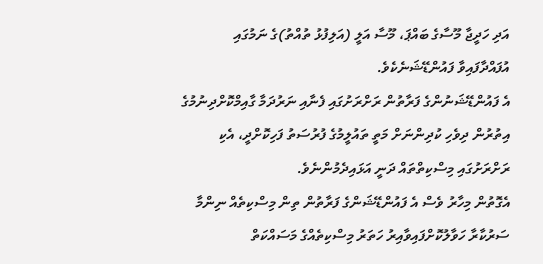އަދި ހަދީޖާ މޫސާގެ ބައްޕަ، މޫސާ އަލީ (އަލިފުޅު ތުއްތު)ގެ ނަމުގައި އުފައްދާފައިވާ ފައުންޑޭޝަނެކެވެ.
އެ ފައުންޑޭޝަނުންގެ ފަރާތުން ރަށްރަށުގައި ފެނާއި ނަރުދަމާ ގާއިމްކޮށްދިނުމުގެ އިތުރުން ދިވެހި ކުދިންނަށް މަތީ ތައުލީމުގެ ފުރުސަތު ފަހިކޮށްދީ، އެކި ރަށްރަށުގައި މިސްކިތްތައް ދަނީ އަޅައިދެމުންނެވެ.
އެގޮތުން މިހާރު ވެސް އެ ފައުންޑޭޝަންގެ ފަރާތުން ތިން މިސްކިތެއް ނިންމާ ސަރުކާރާ ހަވާލުކޮށްފައިވާއިރު ހަތަރު މިސްކިތެއްގެ މަސައްކަތް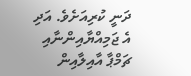ދަނީ ކުރިއަށެވެ. އަދި އެ ޖަމިއްޔާއިންނާއި ޗަމްޕާ އާއިލާއިން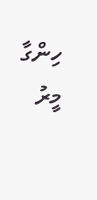ހިންގާ މީރު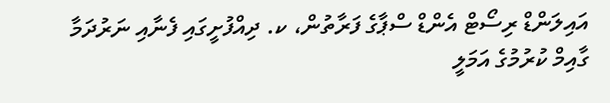އައިލަންޑް ރިސޯޓް އެންޑް ސްޕާގެ ފަރާތުން، ކ. ދިއްފުށީގައި ފެނާއި ނަރުދަމާ ގާއިމް ކުރުމުގެ އަމަލީ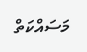މަސައްކަތް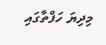މިދިޔަ ހަފްތާގައި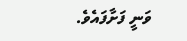ވަނީ ފަށާފައެވެ.